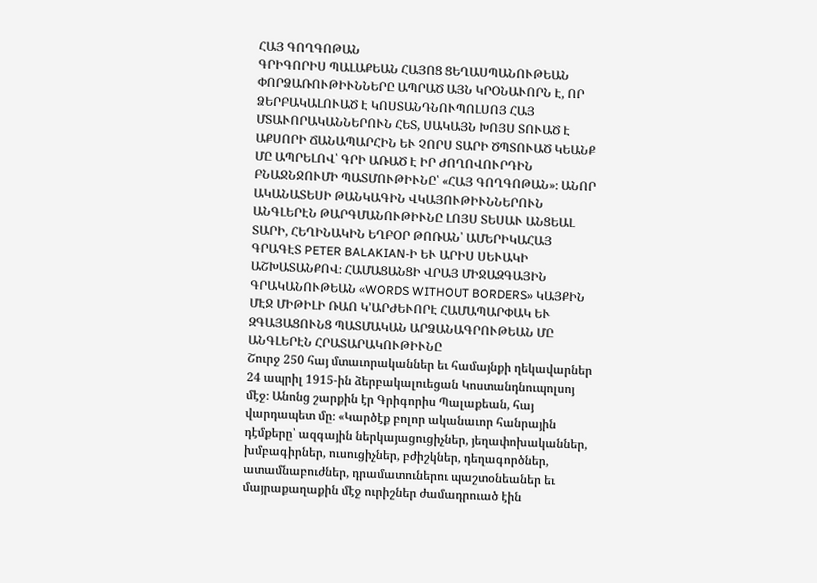ՀԱՅ ԳՈՂԳՈԹԱՆ
ԳՐԻԳՈՐԻՍ ՊԱԼԱՔԵԱՆ ՀԱՅՈՑ ՑԵՂԱՍՊԱՆՈՒԹԵԱՆ ՓՈՐՁԱՌՈՒԹԻՒՆՆԵՐԸ ԱՊՐԱԾ ԱՅՆ ԿՐՕՆԱՒՈՐՆ Է, ՈՐ ՁԵՐԲԱԿԱԼՈՒԱԾ Է ԿՈՍՏԱՆԴՆՈՒՊՈԼՍՈՅ ՀԱՅ ՄՏԱՒՈՐԱԿԱՆՆԵՐՈՒՆ ՀԵՏ, ՍԱԿԱՅՆ ԽՈՅՍ ՏՈՒԱԾ Է ԱՔՍՈՐԻ ՃԱՆԱՊԱՐՀԻՆ ԵՒ ՉՈՐՍ ՏԱՐԻ ԾՊՏՈՒԱԾ ԿԵԱՆՔ ՄԸ ԱՊՐԵԼՈՎ՝ ԳՐԻ ԱՌԱԾ Է ԻՐ ԺՈՂՈՎՈՒՐԴԻՆ ԲՆԱՋՆՋՈՒՄԻ ՊԱՏՄՈՒԹԻՒՆԸ՝ «ՀԱՅ ԳՈՂԳՈԹԱՆ»։ ԱՆՈՐ ԱԿԱՆԱՏԵՍԻ ԹԱՆԿԱԳԻՆ ՎԿԱՅՈՒԹԻՒՆՆԵՐՈՒՆ ԱՆԳԼԵՐԷՆ ԹԱՐԳՄԱՆՈՒԹԻՒՆԸ ԼՈՅՍ ՏԵՍԱՒ ԱՆՑԵԱԼ ՏԱՐԻ, ՀԵՂԻՆԱԿԻՆ ԵՂԲՕՐ ԹՈՌԱՆ՝ ԱՄԵՐԻԿԱՀԱՅ ԳՐԱԳԷՏ PETER BALAKIAN-Ի ԵՒ ԱՐԻՍ ՍԵՒԱԿԻ ԱՇԽԱՏԱՆՔՈՎ։ ՀԱՄԱՑԱՆՑԻ ՎՐԱՅ ՄԻՋԱԶԳԱՅԻՆ ԳՐԱԿԱՆՈՒԹԵԱՆ «WORDS WITHOUT BORDERS» ԿԱՅՔԻՆ ՄԷՋ ՄԻԹԻԼԻ ՌԱՈ Կ՚ԱՐԺԵՒՈՐԷ ՀԱՄԱՊԱՐՓԱԿ ԵՒ ԶԳԱՅԱՑՈՒՆՑ ՊԱՏՄԱԿԱՆ ԱՐՁԱՆԱԳՐՈՒԹԵԱՆ ՄԸ ԱՆԳԼԵՐԷՆ ՀՐԱՏԱՐԱԿՈՒԹԻՒՆԸ
Շուրջ 250 հայ մտաւորականներ եւ համայնքի ղեկավարներ 24 ապրիլ 1915-ին ձերբակալուեցան Կոստանդնուպոլսոյ մէջ։ Անոնց շարքին էր Գրիգորիս Պալաքեան, հայ վարդապետ մը։ «Կարծէք բոլոր ականաւոր հանրային դէմքերը՝ ազգային ներկայացուցիչներ, յեղափոխականներ, խմբագիրներ, ուսուցիչներ, բժիշկներ, դեղագործներ, ատամնաբուժներ, դրամատուներու պաշտօնեաներ եւ մայրաքաղաքին մէջ ուրիշներ ժամադրուած էին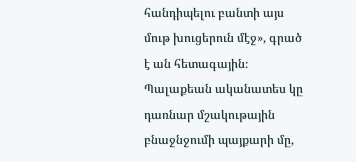հանդիպելու բանտի այս մութ խուցերուն մէջ», գրած է ան հետագային։ Պալաքեան ականատես կը դառնար մշակութային բնաջնջումի պայքարի մը,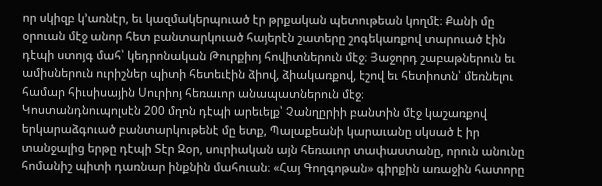որ սկիզբ կ՚առնէր, եւ կազմակերպուած էր թրքական պետութեան կողմէ։ Քանի մը օրուան մէջ անոր հետ բանտարկուած հայերէն շատերը շոգեկառքով տարուած էին դէպի ստոյգ մահ՝ կեդրոնական Թուրքիոյ հովիտներուն մէջ։ Յաջորդ շաբաթներուն եւ ամիսներուն ուրիշներ պիտի հետեւէին ձիով, ձիակառքով, էշով եւ հետիոտն՝ մեռնելու համար հիւսիսային Սուրիոյ հեռաւոր անապատներուն մէջ։
Կոստանդնուպոլսէն 200 մղոն դէպի արեւելք՝ Չանղըրիի բանտին մէջ կաշառքով երկարաձգուած բանտարկութենէ մը ետք, Պալաքեանի կարաւանը սկսած է իր տանջալից երթը դէպի Տէր Զօր, սուրիական այն հեռաւոր տափաստանը, որուն անունը հոմանիշ պիտի դառնար ինքնին մահուան։ «Հայ Գողգոթան» գիրքին առաջին հատորը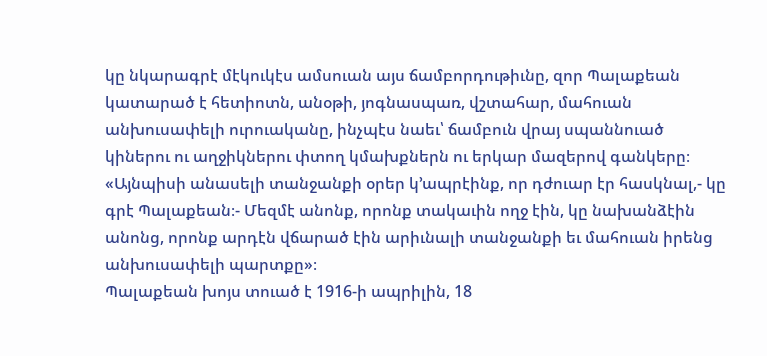կը նկարագրէ մէկուկէս ամսուան այս ճամբորդութիւնը, զոր Պալաքեան կատարած է հետիոտն, անօթի, յոգնասպառ, վշտահար, մահուան անխուսափելի ուրուականը, ինչպէս նաեւ՝ ճամբուն վրայ սպաննուած կիներու ու աղջիկներու փտող կմախքներն ու երկար մազերով գանկերը։ «Այնպիսի անասելի տանջանքի օրեր կ՚ապրէինք, որ դժուար էր հասկնալ,- կը գրէ Պալաքեան։- Մեզմէ անոնք, որոնք տակաւին ողջ էին, կը նախանձէին անոնց, որոնք արդէն վճարած էին արիւնալի տանջանքի եւ մահուան իրենց անխուսափելի պարտքը»։
Պալաքեան խոյս տուած է 1916-ի ապրիլին, 18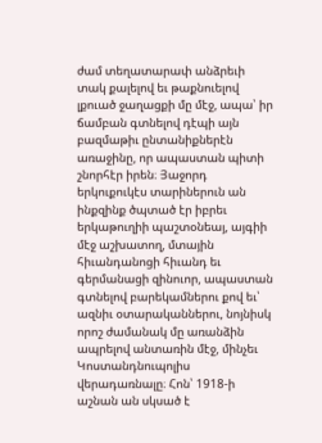ժամ տեղատարափ անձրեւի տակ քալելով եւ թաքնուելով լքուած ջաղացքի մը մէջ, ապա՝ իր ճամբան գտնելով դէպի այն բազմաթիւ ընտանիքներէն առաջինը, որ ապաստան պիտի շնորհէր իրեն։ Յաջորդ երկուքուկէս տարիներուն ան ինքզինք ծպտած էր իբրեւ երկաթուղիի պաշտօնեայ, այգիի մէջ աշխատող, մտային հիւանդանոցի հիւանդ եւ գերմանացի զինուոր, ապաստան գտնելով բարեկամներու քով եւ՝ ազնիւ օտարականներու, նոյնիսկ որոշ ժամանակ մը առանձին ապրելով անտառին մէջ, մինչեւ Կոստանդնուպոլիս վերադառնալը։ Հոն՝ 1918-ի աշնան ան սկսած է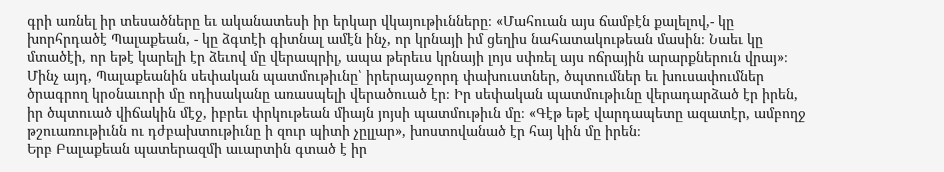գրի առնել իր տեսածները եւ ականատեսի իր երկար վկայութիւնները։ «Մահուան այս ճամբէն քալելով,- կը խորհրդածէ Պալաքեան, - կը ձգտէի գիտնալ ամէն ինչ, որ կրնայի իմ ցեղիս նահատակութեան մասին։ Նաեւ կը մտածէի, որ եթէ կարելի էր ձեւով մը վերապրիլ, ապա թերեւս կրնայի լոյս սփռել այս ոճրային արարքներուն վրայ»։ Մինչ այդ, Պալաքեանին սեփական պատմութիւնը՝ իրերայաջորդ փախուստներ, ծպտումներ եւ խուսափումներ ծրագրող կրօնաւորի մը ոդիսականը առասպելի վերածուած էր։ Իր սեփական պատմութիւնը վերադարձած էր իրեն, իր ծպտուած վիճակին մէջ, իբրեւ փրկութեան միայն յոյսի պատմութիւն մը։ «Գէթ եթէ վարդապետը ազատէր, ամբողջ թշուառութիւնն ու դժբախտութիւնը ի զուր պիտի չըլլար», խոստովանած էր հայ կին մը իրեն։
Երբ Բալաքեան պատերազմի աւարտին գտած է իր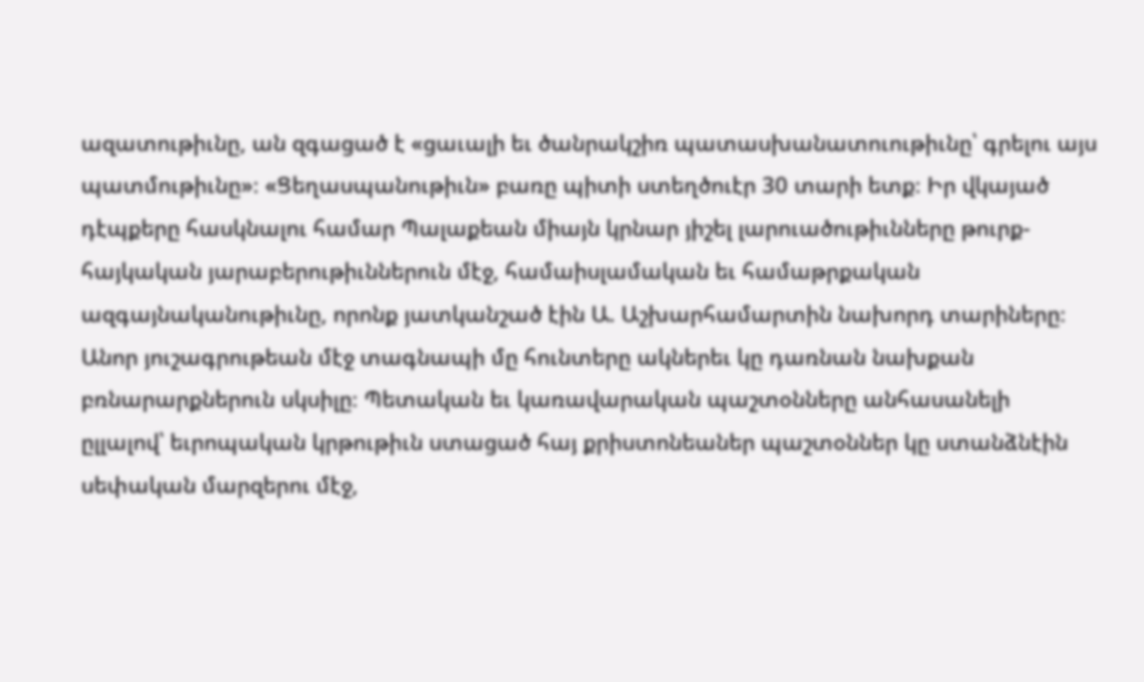ազատութիւնը, ան զգացած է «ցաւալի եւ ծանրակշիռ պատասխանատուութիւնը՝ գրելու այս պատմութիւնը»։ «Ցեղասպանութիւն» բառը պիտի ստեղծուէր 30 տարի ետք։ Իր վկայած դէպքերը հասկնալու համար Պալաքեան միայն կրնար յիշել լարուածութիւնները թուրք-հայկական յարաբերութիւններուն մէջ, համաիսլամական եւ համաթրքական ազգայնականութիւնը, որոնք յատկանշած էին Ա. Աշխարհամարտին նախորդ տարիները։ Անոր յուշագրութեան մէջ տագնապի մը հունտերը ակներեւ կը դառնան նախքան բռնարարքներուն սկսիլը։ Պետական եւ կառավարական պաշտօնները անհասանելի ըլլալով՝ եւրոպական կրթութիւն ստացած հայ քրիստոնեաներ պաշտօններ կը ստանձնէին սեփական մարզերու մէջ,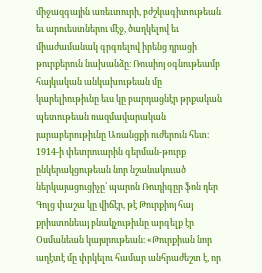միջազգային առեւտուրի, բժշկագիտութեան եւ արուեստներու մէջ, ծաղկելով եւ միաժամանակ գրգռելով իրենց դրացի թուրքերուն նախանձը։ Ռուսիոյ օգնութեամբ հայկական անկախութեան մը կարելիութիւնը եւս կը բարդացնէր թրքական պետութեան ռազմավարական յարաբերութիւնը Առանցքի ուժերուն հետ։ 1914-ի փետրուարին գերման-թուրք ընկերակցութեան նոր նշանակուած ներկայացուցիչը՝ պարոն Ռուդիգըր ֆոն դեր Գոլց փաշա կը վիճէր, թէ Թուրքիոյ հայ քրիստոնեայ բնակչութիւնը արգելք էր Օսմանեան կայսրութեան։ «Թուրքիան նոր աղէտէ մը փրկելու համար անհրաժեշտ է, որ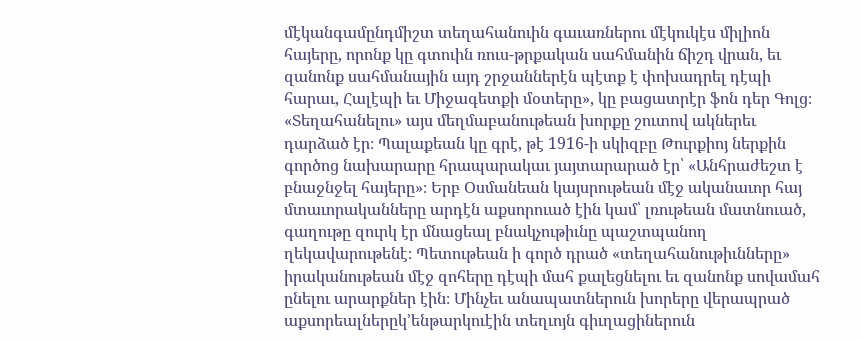մէկանգամընդմիշտ տեղահանուին գաւառներու մէկուկէս միլիոն հայերը, որոնք կը գտուին ռուս-թրքական սահմանին ճիշդ վրան, եւ զանոնք սահմանային այդ շրջաններէն պէտք է փոխադրել դէպի հարաւ, Հալէպի եւ Միջագետքի մօտերը», կը բացատրէր ֆոն դեր Գոլց։
«Տեղահանելու» այս մեղմաբանութեան խորքը շուտով ակներեւ դարձած էր։ Պալաքեան կը գրէ, թէ 1916-ի սկիզբը Թուրքիոյ ներքին գործոց նախարարը հրապարակաւ յայտարարած էր՝ «Անհրաժեշտ է բնաջնջել հայերը»։ Երբ Օսմանեան կայսրութեան մէջ ականաւոր հայ մտաւորականները արդէն աքսորուած էին կամ՝ լռութեան մատնուած, գաղութը զուրկ էր մնացեալ բնակչութիւնը պաշտպանող ղեկավարութենէ։ Պետութեան ի գործ դրած «տեղահանութիւնները» իրականութեան մէջ զոհերը դէպի մահ քալեցնելու եւ զանոնք սովամահ ընելու արարքներ էին։ Մինչեւ անապատներուն խորերը վերապրած աքսորեալներըկ՚ենթարկուէին տեղւոյն գիւղացիներուն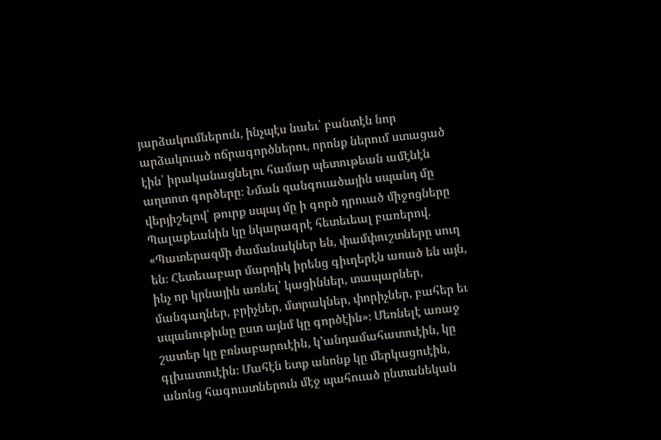յարձակումներուն, ինչպէս նաեւ՝ բանտէն նոր արձակուած ոճրագործներու, որոնք ներում ստացած էին՝ իրականացնելու համար պետութեան ամէնէն աղտոտ գործերը։ Նման զանգուածային սպանդ մը վերյիշելով՝ թուրք սպայ մը ի գործ դրուած միջոցները Պալաքեանին կը նկարագրէ հետեւեալ բառերով. «Պատերազմի ժամանակներ են, փամփուշտները սուղ են։ Հետեւաբար մարդիկ իրենց գիւղերէն առած են այն, ինչ որ կրնային առնել՝ կացիններ, տապարներ, մանգաղներ, բրիչներ, մտրակներ, փորիչներ, բահեր եւ սպանութիւնը ըստ այնմ կը գործէին»։ Մեռնելէ առաջ շատեր կը բռնաբարուէին, կ՚անդամահատուէին, կը գլխատուէին։ Մահէն ետք անոնք կը մերկացուէին, անոնց հագուստներուն մէջ պահուած ընտանեկան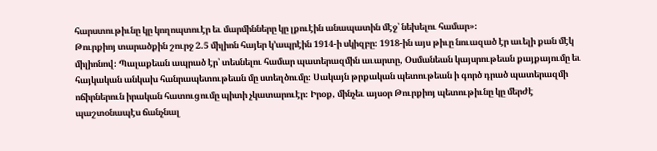հարստութիւնը կը կողոպտուէր եւ մարմինները կը լքուէին անապատին մէջ՝ նեխելու համար»։
Թուրքիոյ տարածքին շուրջ 2.5 միլիոն հայեր կ՚ապրէին 1914-ի սկիզբը։ 1918-ին այս թիւը նուազած էր աւելի քան մէկ միլիոնով։ Պալաքեան ապրած էր՝ տեսնելու համար պատերազմին աւարտը, Օսմանեան կայսրութեան քայքայումը եւ հայկական անկախ հանրապետութեան մը ստեղծումը։ Սակայն թրքական պետութեան ի գործ դրած պատերազմի ոճիրներուն իրական հատուցումը պիտի չկատարուէր։ Իրօք, մինչեւ այսօր Թուրքիոյ պետութիւնը կը մերժէ պաշտօնապէս ճանչնալ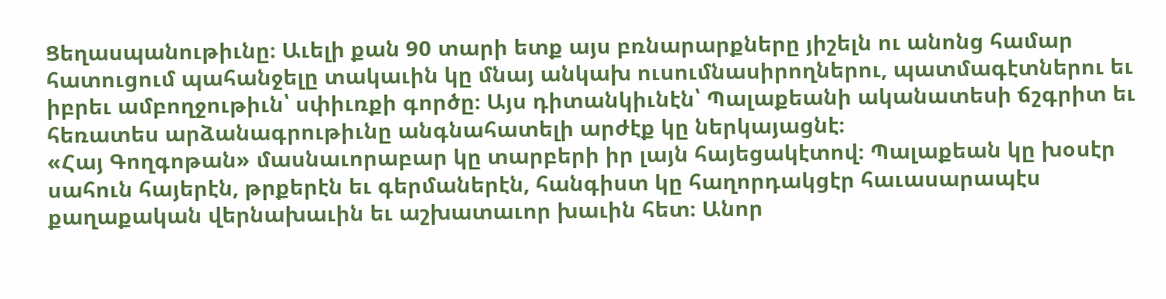Ցեղասպանութիւնը։ Աւելի քան 90 տարի ետք այս բռնարարքները յիշելն ու անոնց համար հատուցում պահանջելը տակաւին կը մնայ անկախ ուսումնասիրողներու, պատմագէտներու եւ իբրեւ ամբողջութիւն՝ սփիւռքի գործը։ Այս դիտանկիւնէն՝ Պալաքեանի ականատեսի ճշգրիտ եւ հեռատես արձանագրութիւնը անգնահատելի արժէք կը ներկայացնէ։
«Հայ Գողգոթան» մասնաւորաբար կը տարբերի իր լայն հայեցակէտով։ Պալաքեան կը խօսէր սահուն հայերէն, թրքերէն եւ գերմաներէն, հանգիստ կը հաղորդակցէր հաւասարապէս քաղաքական վերնախաւին եւ աշխատաւոր խաւին հետ։ Անոր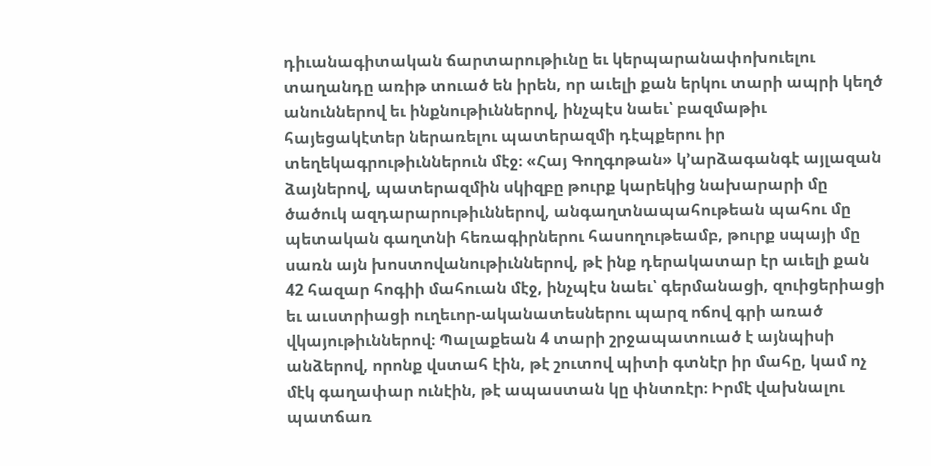դիւանագիտական ճարտարութիւնը եւ կերպարանափոխուելու տաղանդը առիթ տուած են իրեն, որ աւելի քան երկու տարի ապրի կեղծ անուններով եւ ինքնութիւններով, ինչպէս նաեւ՝ բազմաթիւ հայեցակէտեր ներառելու պատերազմի դէպքերու իր տեղեկագրութիւններուն մէջ։ «Հայ Գողգոթան» կ՚արձագանգէ այլազան ձայներով, պատերազմին սկիզբը թուրք կարեկից նախարարի մը ծածուկ ազդարարութիւններով, անգաղտնապահութեան պահու մը պետական գաղտնի հեռագիրներու հասողութեամբ, թուրք սպայի մը սառն այն խոստովանութիւններով, թէ ինք դերակատար էր աւելի քան 42 հազար հոգիի մահուան մէջ, ինչպէս նաեւ՝ գերմանացի, զուիցերիացի եւ աւստրիացի ուղեւոր-ականատեսներու պարզ ոճով գրի առած վկայութիւններով։ Պալաքեան 4 տարի շրջապատուած է այնպիսի անձերով, որոնք վստահ էին, թէ շուտով պիտի գտնէր իր մահը, կամ ոչ մէկ գաղափար ունէին, թէ ապաստան կը փնտռէր։ Իրմէ վախնալու պատճառ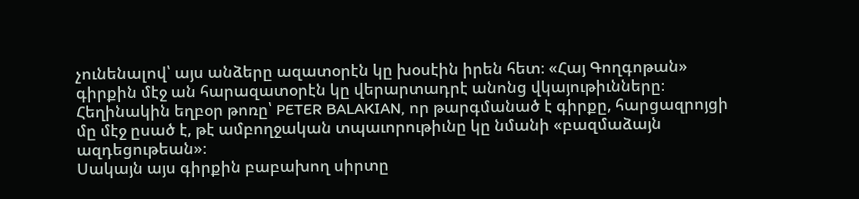չունենալով՝ այս անձերը ազատօրէն կը խօսէին իրեն հետ։ «Հայ Գողգոթան» գիրքին մէջ ան հարազատօրէն կը վերարտադրէ անոնց վկայութիւնները։ Հեղինակին եղբօր թոռը՝ PETER BALAKIAN, որ թարգմանած է գիրքը, հարցազրոյցի մը մէջ ըսած է, թէ ամբողջական տպաւորութիւնը կը նմանի «բազմաձայն ազդեցութեան»։
Սակայն այս գիրքին բաբախող սիրտը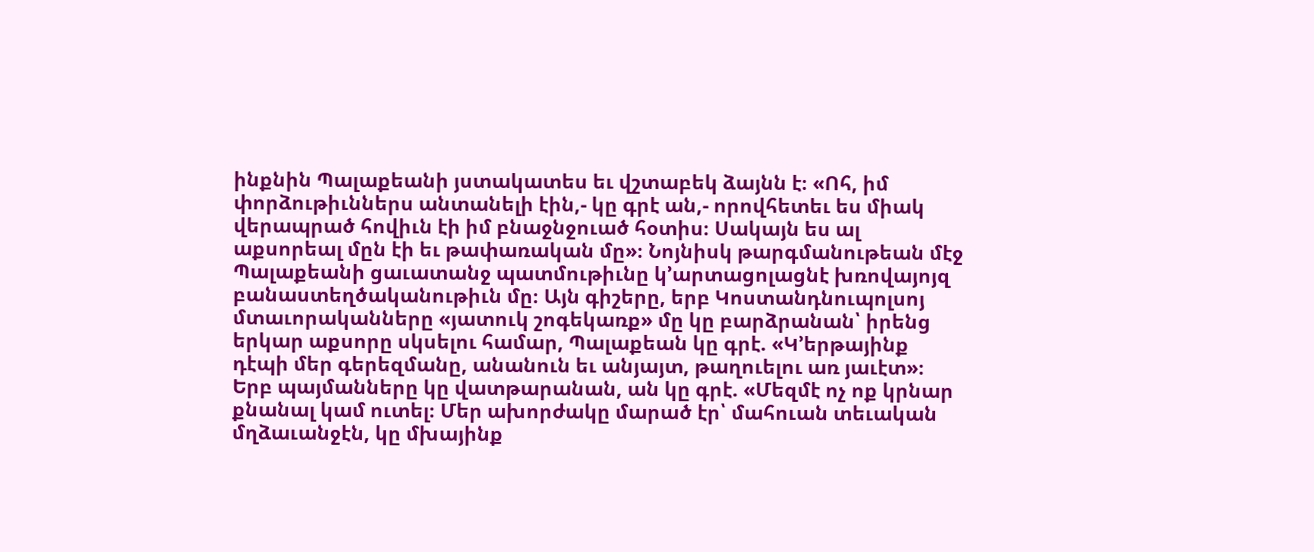ինքնին Պալաքեանի յստակատես եւ վշտաբեկ ձայնն է։ «Ոհ, իմ փորձութիւններս անտանելի էին,- կը գրէ ան,- որովհետեւ ես միակ վերապրած հովիւն էի իմ բնաջնջուած հօտիս։ Սակայն ես ալ աքսորեալ մըն էի եւ թափառական մը»։ Նոյնիսկ թարգմանութեան մէջ Պալաքեանի ցաւատանջ պատմութիւնը կ՚արտացոլացնէ խռովայոյզ բանաստեղծականութիւն մը։ Այն գիշերը, երբ Կոստանդնուպոլսոյ մտաւորականները «յատուկ շոգեկառք» մը կը բարձրանան՝ իրենց երկար աքսորը սկսելու համար, Պալաքեան կը գրէ. «Կ՚երթայինք դէպի մեր գերեզմանը, անանուն եւ անյայտ, թաղուելու առ յաւէտ»։ Երբ պայմանները կը վատթարանան, ան կը գրէ. «Մեզմէ ոչ ոք կրնար քնանալ կամ ուտել։ Մեր ախորժակը մարած էր՝ մահուան տեւական մղձաւանջէն, կը մխայինք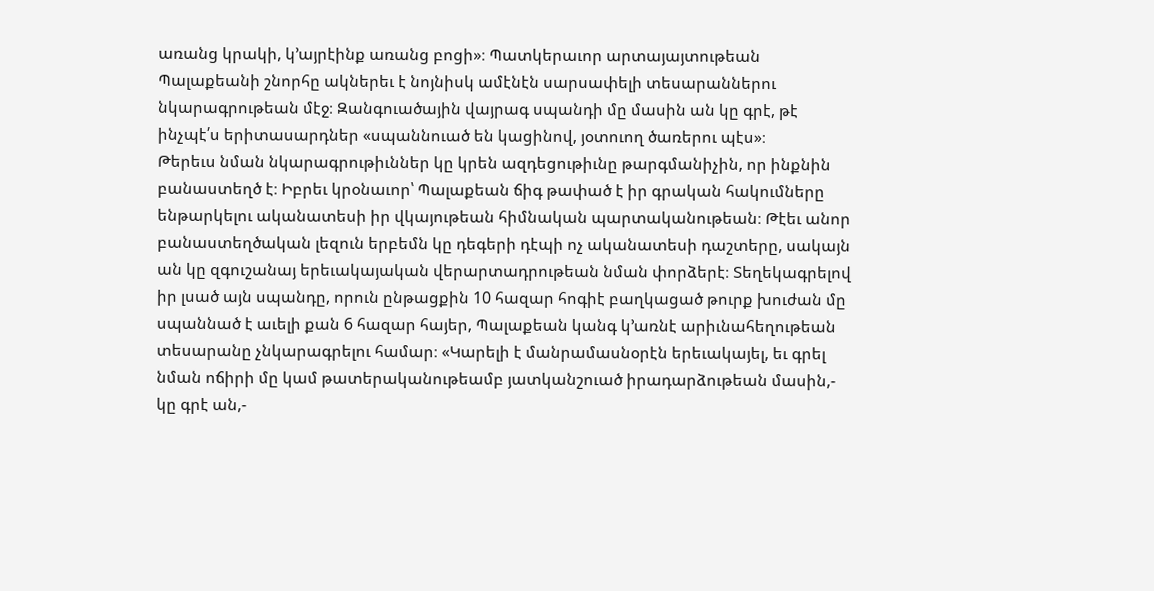առանց կրակի, կ՚այրէինք առանց բոցի»։ Պատկերաւոր արտայայտութեան Պալաքեանի շնորհը ակներեւ է նոյնիսկ ամէնէն սարսափելի տեսարաններու նկարագրութեան մէջ։ Զանգուածային վայրագ սպանդի մը մասին ան կը գրէ, թէ ինչպէ՛ս երիտասարդներ «սպաննուած են կացինով, յօտուող ծառերու պէս»։
Թերեւս նման նկարագրութիւններ կը կրեն ազդեցութիւնը թարգմանիչին, որ ինքնին բանաստեղծ է։ Իբրեւ կրօնաւոր՝ Պալաքեան ճիգ թափած է իր գրական հակումները ենթարկելու ականատեսի իր վկայութեան հիմնական պարտականութեան։ Թէեւ անոր բանաստեղծական լեզուն երբեմն կը դեգերի դէպի ոչ ականատեսի դաշտերը, սակայն ան կը զգուշանայ երեւակայական վերարտադրութեան նման փորձերէ։ Տեղեկագրելով իր լսած այն սպանդը, որուն ընթացքին 10 հազար հոգիէ բաղկացած թուրք խուժան մը սպաննած է աւելի քան 6 հազար հայեր, Պալաքեան կանգ կ՚առնէ արիւնահեղութեան տեսարանը չնկարագրելու համար։ «Կարելի է մանրամասնօրէն երեւակայել, եւ գրել նման ոճիրի մը կամ թատերականութեամբ յատկանշուած իրադարձութեան մասին,- կը գրէ ան,-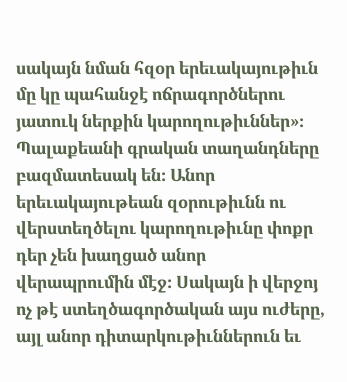սակայն նման հզօր երեւակայութիւն մը կը պահանջէ ոճրագործներու յատուկ ներքին կարողութիւններ»։ Պալաքեանի գրական տաղանդները բազմատեսակ են։ Անոր երեւակայութեան զօրութիւնն ու վերստեղծելու կարողութիւնը փոքր դեր չեն խաղցած անոր վերապրումին մէջ։ Սակայն ի վերջոյ ոչ թէ ստեղծագործական այս ուժերը, այլ անոր դիտարկութիւններուն եւ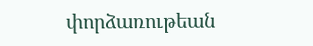փորձառութեան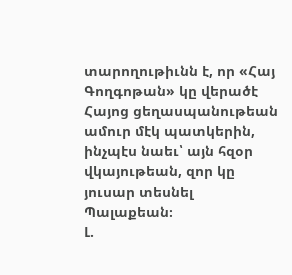տարողութիւնն է, որ «Հայ Գողգոթան» կը վերածէ Հայոց ցեղասպանութեան ամուր մէկ պատկերին, ինչպէս նաեւ՝ այն հզօր վկայութեան, զոր կը յուսար տեսնել Պալաքեան։
Լ.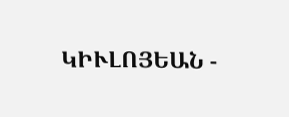ԿԻՒԼՈՅԵԱՆ -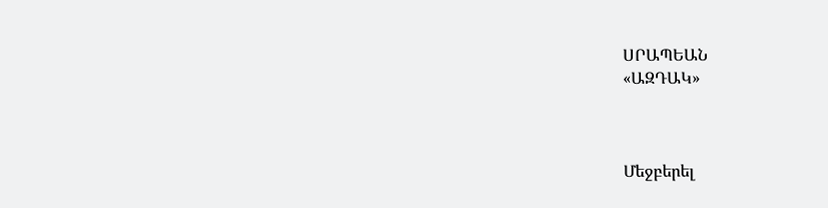ՍՐԱՊԵԱՆ
«ԱԶԴԱԿ»



Մեջբերել